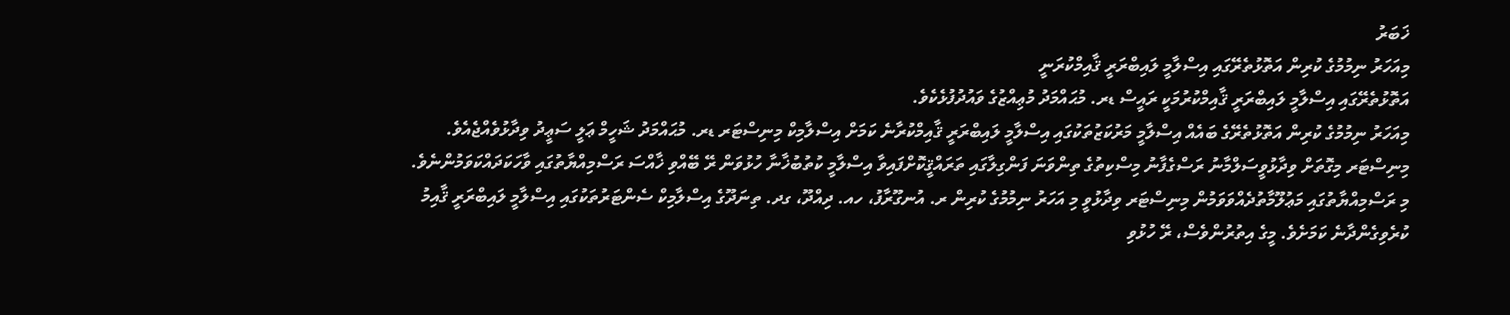ޚަބަރު
މިއަހަރު ނިމުމުގެ ކުރިން އަތޮޅުތެރޭގައި އިސްލާމީ ލައިބްރަރީ ޤާއިމްކުރަނީ
އަތޮޅުތެރޭގައި އިސްލާމީ ލައިބްރަރީ ޤާއިމްކުރުމަކީ ރައީސް ޑރ. މުޙައްމަދު މުޢިއްޒުގެ ވައުދުފުޅެކެވެ.
މިއަހަރު ނިމުމުގެ ކުރިން އަތޮޅުތެރޭގެ ބައެއް އިސްލާމީ މަރުކަޒުތަކުގައި އިސްލާމީ ލައިބްރަރީ ޤާއިމްކުރާނެ ކަމަށް އިސްލާމިކް މިނިސްޓަރ ޑރ. މުޙައްމަދު ޝަހީމް ޢަލީ ސަޢީދު ވިދާޅުވެއްޖެއެވެ.
މިނިސްޓަރ މިގޮތަށް ވިދާޅުވީސަލްމާނު ރަސްގެފާނު މިސްކިތުގެ ތިންވަނަ ފަންގިލާގައި ތަރައްޤީކޮށްފައިވާ އިސްލާމީ ކުތުބުޚާނާ ހުޅުވަން ރޭ ބޭއްވި ޚާއްސަ ރަސްމިއްޔާތުގައި ވާހަކަދައްކަވަމުންނެވެ.
މި ރަސްމިއްޔާތުގައި މަޢުލޫމާތުދެއްވަވަމުން މިނިސްޓަރ ވިދާޅުވީ މި އަހަރު ނިމުމުގެ ކުރިން ރ. އުނގޫރާފު، ހއ. ދިއްދޫ، ގދ. ތިނަދޫގެ އިސްލާމިކް ސެންޓަރުތަކުގައި އިސްލާމީ ލައިބްރަރީ ޤާއިމު ކުރެވިގެންދާނެ ކަމަށެވެ. މީގެ އިތުރުންވެސް، ރޭ ހުޅުވި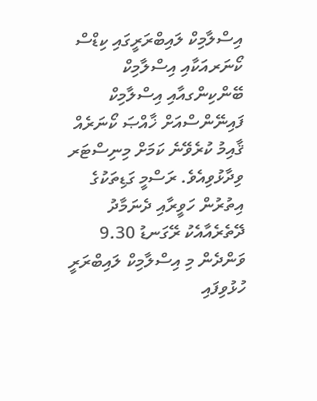އިސްލާމިކް ލައިބްރަރީގައި ކިޑްސް ކޯނަރއަކާއި އިސްލާމިކް ބޭންކިންގއާއި އިސްލާމިކް ފައިނޭންސްއަށް ޚާއްޞަ ކޯނަރެއް ޤާއިމު ކުރެވޭނެ ކަމަށް މިނިސްޓަރ ވިދާޅުވިއެވެ. ރަސްމީ ގަޑިތަކުގެ އިތުރުން ހަވީރާއި ދެނަމާދު ދޭތެރެއާއެކު ރޭގަނޑު 9.30 ވަންދެން މި އިސްލާމިކް ލައިބްރަރީ ހުޅުވިފައި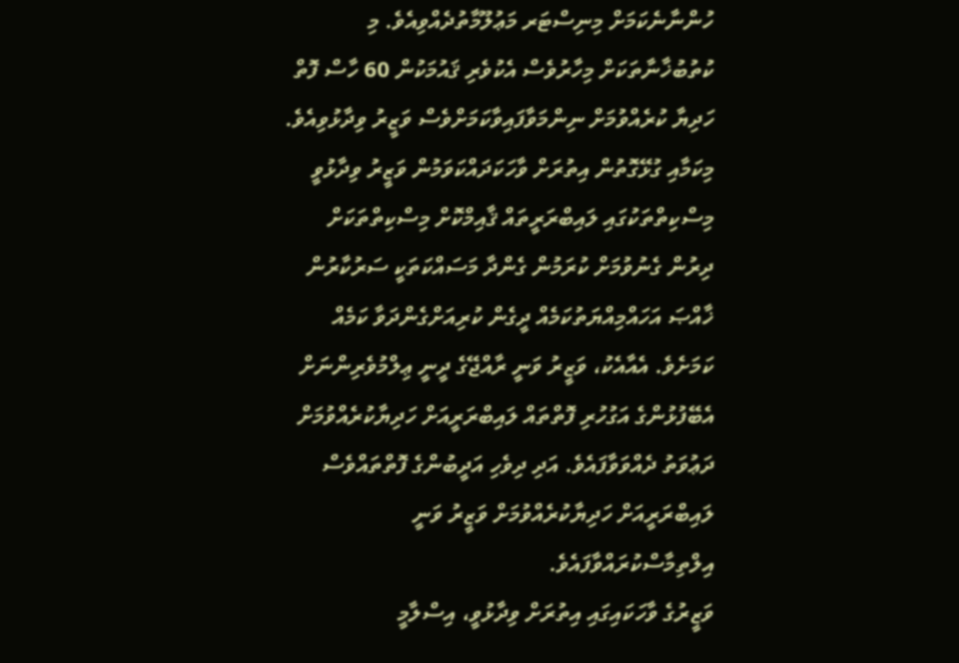ހުންނާނެކަމަށް މިނިސްޓަރ މަޢުލޫމާތުދެއްވިއެވެ. މި ކުތުބުޚާނާތަކަށް މިހާރުވެސް އެކުވެރި ޤައުމަކުން 60 ހާސް ފޮތް ހަދިޔާ ކުރެއްވުމަށް ނިންމަވާފައިވާކަމަށްވެސް ވަޒީރު ވިދާޅުވިއެވެ.
މިކަމާއި ގުޅޭގޮތުން އިތުރަށް ވާހަކަދައްކަވަމުން ވަޒީރު ވިދާޅުވީ މިސްކިތްތަކުގައި ލައިބްރަރީތައް ޤާއިމްކޮށް މިސްކިތްތަކަށް ދިރުން ގެނުވުމަށް ކުރަމުން ގެންދާ މަސައްކަތަކީ ސަރުކާރުން ޚާއްޞަ އަހައްމިއްޔަތުކަމެއް ދީގެން ކުރިއަށްގެންދަވާ ކަމެއް ކަމަށެވެ. އެއާއެކު، ވަޒީރު ވަނީ ރާއްޖޭގެ ދީނީ ޢިލްމުވެރިންނަށް އެބޭފުޅުންގެ އަގުހުރި ފޮތްތައް ލައިބްރަރީއަށް ހަދިޔާކުރެއްވުމަށް ދަޢުވަތު ދެއްވަވާފައެވެ. އަދި ދިވެހި އަދީބުންގެ ފޮތްތައްވެސް ލައިބްރަރީއަށް ހަދިޔާކުރެއްވުމަށް ވަޒީރު ވަނީ އިލްތިމާސްކުރައްވާފައެވެ.
ވަޒީރުގެ ވާހަކައިގައި އިތުރަށް ވިދާޅުވީ، އިސްލާމީ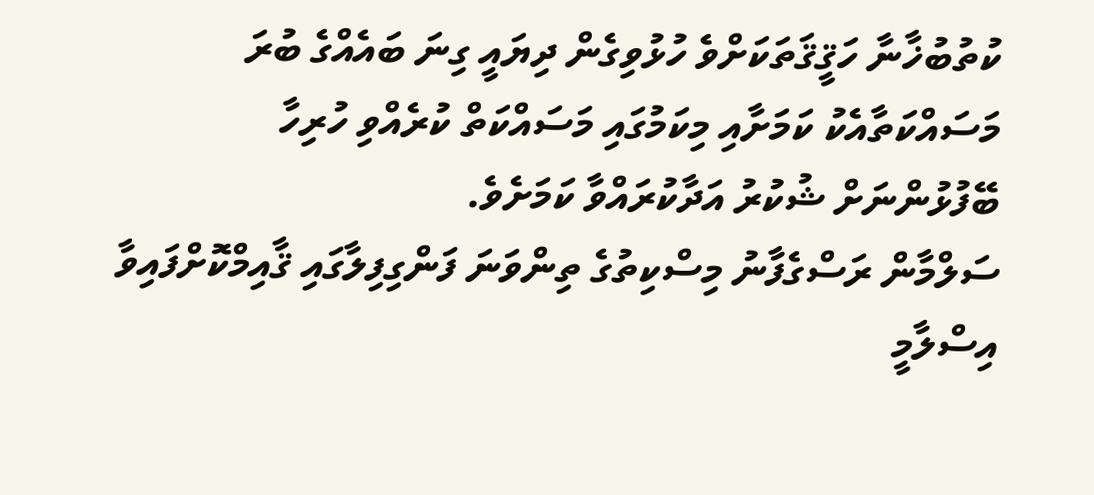ކުތުބުޚާނާ ހަޤީޤަތަކަށްވެ ހުޅުވިގެން ދިޔައީ ގިނަ ބައެއްގެ ބުރަ މަސައްކަތާއެކު ކަމަށާއި މިކަމުގައި މަސައްކަތް ކުރެއްވި ހުރިހާ ބޭފުޅުންނަށް ޝުކުރު އަދާކުރައްވާ ކަމަށެވެ.
ސަލްމާން ރަސްގެފާނު މިސްކިތުގެ ތިންވަނަ ފަންގިފިލާގައި ޤާއިމްކޮށްފައިވާ އިސްލާމީ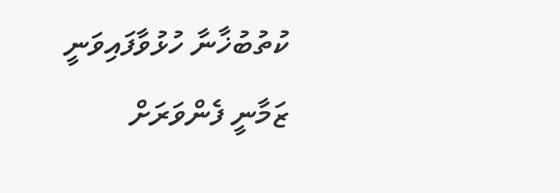ކުތުބުޚާނާ ހުޅުވާފައިވަނީ ޒަމާނީ ފެންވަރަށް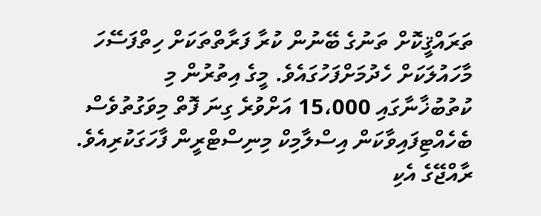ތަރައްޤީކޮށް ތަނުގެ ބޭނުން ކުރާ ފަރާތްތަކަށް ހިތްފަސޭހަ މާހައުލަކަށް ހެދުމަށްފަހުގައެވެ. މީގެ އިތުރުން މި ކުތުބުޚާނާގައި 15،000 އަށްވުރެ ގިނަ ފޮތް މިވަގުތުވެސް ބެހެއްޓިފައިވާކަން އިސްލާމިކް މިނިސްޓްރީން ފާހަގަކުރިއެވެ.
ރާއްޖޭގެ އެކި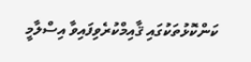ކަންކޮޅުތަކުގައި ޤާއިމްކުރެވިފައިވާ އިސްލާމީ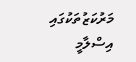މަރުކަޒުތަކުގައި އިސްލާމީ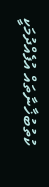ކުތުބުޚާނާތައް އުފެއްދުމަކީ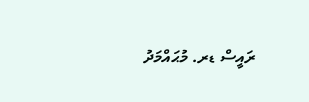ރައީސް ޑރ. މުޙައްމަދު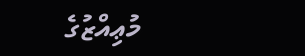މުޢިއްޒުގެ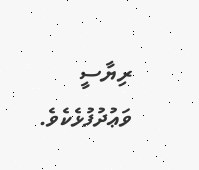ރިޔާސީ ވަޢުދުފުޅެކެވެ.